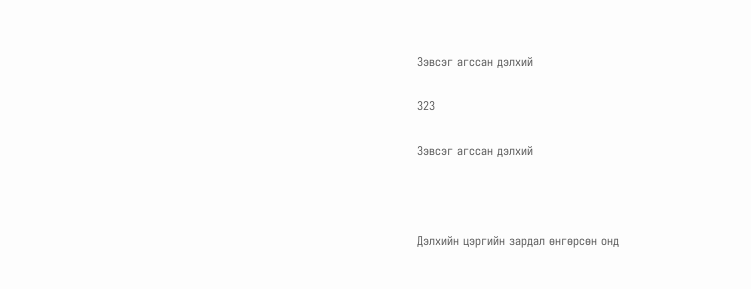Зэвсэг агссан дэлхий

323

Зэвсэг агссан дэлхий



Дэлхийн цэргийн зардал өнгөрсөн онд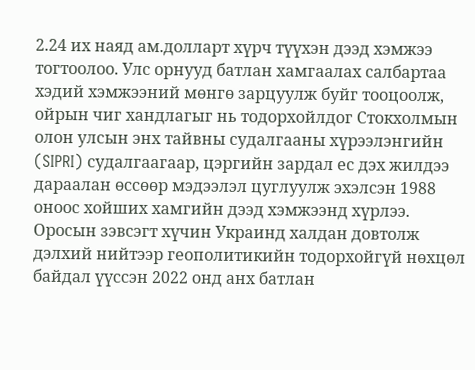2.24 их наяд ам.долларт хүрч түүхэн дээд хэмжээ тогтоолоо. Улс орнууд батлан хамгаалах салбартаа хэдий хэмжээний мөнгө зарцуулж буйг тооцоолж, ойрын чиг хандлагыг нь тодорхойлдог Стокхолмын олон улсын энх тайвны судалгааны хүрээлэнгийн (SIPRI) судалгаагаар, цэргийн зардал ес дэх жилдээ дараалан өссөөр мэдээлэл цуглуулж эхэлсэн 1988 оноос хойших хамгийн дээд хэмжээнд хүрлээ. Оросын зэвсэгт хүчин Украинд халдан довтолж дэлхий нийтээр геополитикийн тодорхойгүй нөхцөл байдал үүссэн 2022 онд анх батлан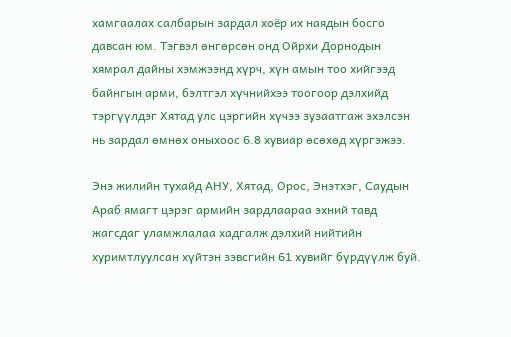хамгаалах салбарын зардал хоёр их наядын босго давсан юм. Тэгвэл өнгөрсөн онд Ойрхи Дорнодын хямрал дайны хэмжээнд хүрч, хүн амын тоо хийгээд байнгын арми, бэлтгэл хүчнийхээ тоогоор дэлхийд тэргүүлдэг Хятад улс цэргийн хүчээ зузаатгаж эхэлсэн нь зардал өмнөх оныхоос 6.8 хувиар өсөхөд хүргэжээ.

Энэ жилийн тухайд АНУ, Хятад, Орос, Энэтхэг, Саудын Араб ямагт цэрэг армийн зардлаараа эхний тавд жагсдаг уламжлалаа хадгалж дэлхий нийтийн хуримтлуулсан хүйтэн зэвсгийн 61 хувийг бүрдүүлж буй.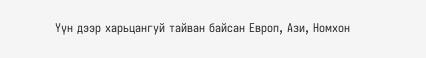Үүн дээр харьцангуй тайван байсан Европ, Ази, Номхон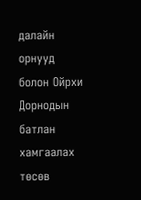далайн орнууд болон Ойрхи Дорнодын батлан хамгаалах төсөв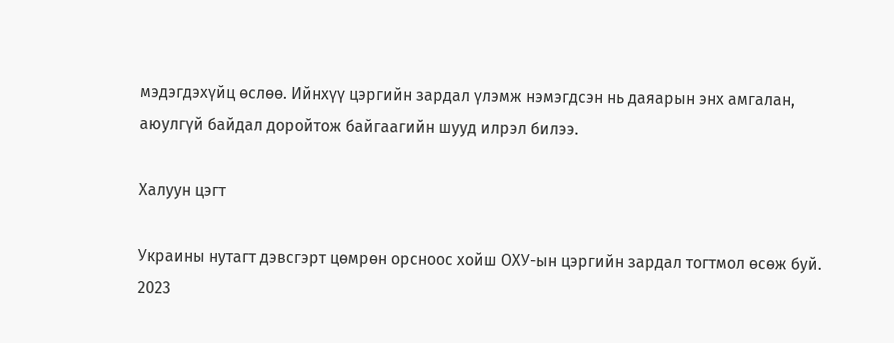мэдэгдэхүйц өслөө. Ийнхүү цэргийн зардал үлэмж нэмэгдсэн нь даяарын энх амгалан, аюулгүй байдал доройтож байгаагийн шууд илрэл билээ.

Халуун цэгт

Украины нутагт дэвсгэрт цөмрөн орсноос хойш ОХУ-ын цэргийн зардал тогтмол өсөж буй. 2023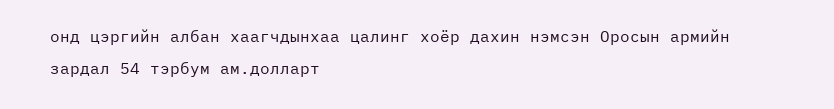онд цэргийн албан хаагчдынхаа цалинг хоёр дахин нэмсэн Оросын армийн зардал 54 тэрбум ам.долларт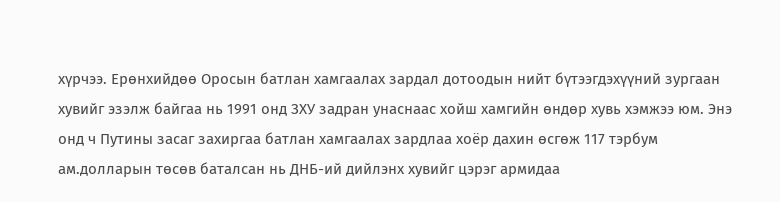хүрчээ. Ерөнхийдөө Оросын батлан хамгаалах зардал дотоодын нийт бүтээгдэхүүний зургаан хувийг эзэлж байгаа нь 1991 онд ЗХУ задран унаснаас хойш хамгийн өндөр хувь хэмжээ юм. Энэ онд ч Путины засаг захиргаа батлан хамгаалах зардлаа хоёр дахин өсгөж 117 тэрбум ам.долларын төсөв баталсан нь ДНБ-ий дийлэнх хувийг цэрэг армидаа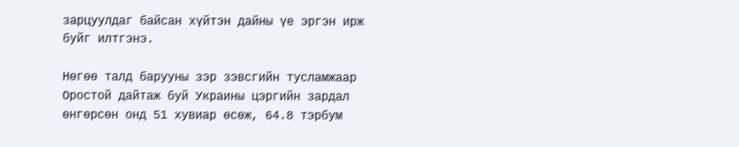зарцуулдаг байсан хүйтэн дайны үе эргэн ирж буйг илтгэнэ.

Нөгөө талд барууны зэр зэвсгийн тусламжаар Оростой дайтаж буй Украины цэргийн зардал өнгөрсөн онд 51 хувиар өсөж, 64.8 тэрбум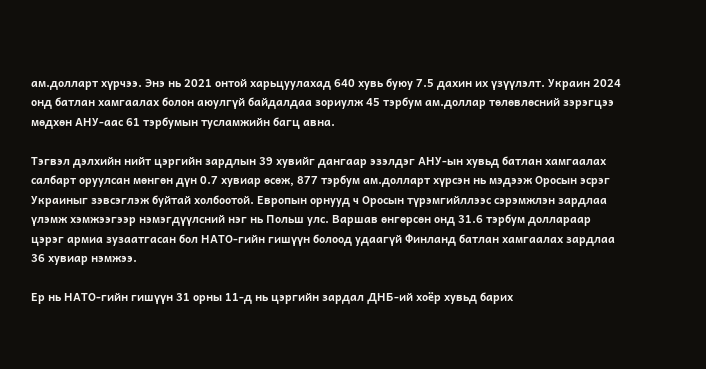ам.долларт хүрчээ. Энэ нь 2021 онтой харьцуулахад 640 хувь буюу 7.5 дахин их үзүүлэлт. Украин 2024 онд батлан хамгаалах болон аюулгүй байдалдаа зориулж 45 тэрбум ам.доллар төлөвлөсний зэрэгцээ мөдхөн АНУ-аас 61 тэрбумын тусламжийн багц авна.

Тэгвэл дэлхийн нийт цэргийн зардлын 39 хувийг дангаар эзэлдэг АНУ-ын хувьд батлан хамгаалах салбарт оруулсан мөнгөн дүн 0.7 хувиар өсөж, 877 тэрбум ам.долларт хүрсэн нь мэдээж Оросын эсрэг Украиныг зэвсэглэж буйтай холбоотой. Европын орнууд ч Оросын түрэмгийллээс сэрэмжлэн зардлаа үлэмж хэмжээгээр нэмэгдүүлсний нэг нь Польш улс. Варшав өнгөрсөн онд 31.6 тэрбум доллараар цэрэг армиа зузаатгасан бол НАТО-гийн гишүүн болоод удаагүй Финланд батлан хамгаалах зардлаа 36 хувиар нэмжээ.

Ер нь НАТО-гийн гишүүн 31 орны 11-д нь цэргийн зардал ДНБ-ий хоёр хувьд барих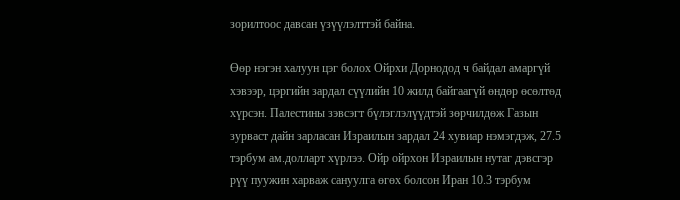зорилтоос давсан үзүүлэлттэй байна.

Өөр нэгэн халуун цэг болох Ойрхи Дорнодод ч байдал амаргүй хэвээр, цэргийн зардал сүүлийн 10 жилд байгаагүй өндөр өсөлтөд хүрсэн. Палестины зэвсэгт бүлэглэлүүдтэй зөрчилдөж Газын зурваст дайн зарласан Израилын зардал 24 хувиар нэмэгдэж, 27.5 тэрбум ам.долларт хүрлээ. Ойр ойрхон Израилын нутаг дэвсгэр рүү пуужин харваж сануулга өгөх болсон Иран 10.3 тэрбум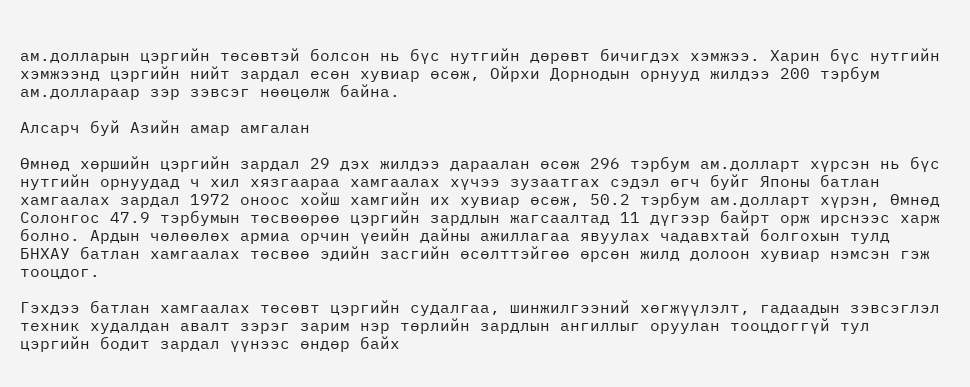ам.долларын цэргийн төсөвтэй болсон нь бүс нутгийн дөрөвт бичигдэх хэмжээ. Харин бүс нутгийн хэмжээнд цэргийн нийт зардал есөн хувиар өсөж, Ойрхи Дорнодын орнууд жилдээ 200 тэрбум ам.доллараар зэр зэвсэг нөөцөлж байна.

Алсарч буй Азийн амар амгалан

Өмнөд хөршийн цэргийн зардал 29 дэх жилдээ дараалан өсөж 296 тэрбум ам.долларт хүрсэн нь бүс нутгийн орнуудад ч хил хязгаараа хамгаалах хүчээ зузаатгах сэдэл өгч буйг Японы батлан хамгаалах зардал 1972 оноос хойш хамгийн их хувиар өсөж, 50.2 тэрбум ам.долларт хүрэн, Өмнөд Солонгос 47.9 тэрбумын төсвөөрөө цэргийн зардлын жагсаалтад 11 дүгээр байрт орж ирснээс харж болно. Ардын чөлөөлөх армиа орчин үеийн дайны ажиллагаа явуулах чадавхтай болгохын тулд БНХАУ батлан хамгаалах төсвөө эдийн засгийн өсөлттэйгөө өрсөн жилд долоон хувиар нэмсэн гэж тооцдог.

Гэхдээ батлан хамгаалах төсөвт цэргийн судалгаа, шинжилгээний хөгжүүлэлт, гадаадын зэвсэглэл техник худалдан авалт зэрэг зарим нэр төрлийн зардлын ангиллыг оруулан тооцдоггүй тул цэргийн бодит зардал үүнээс өндөр байх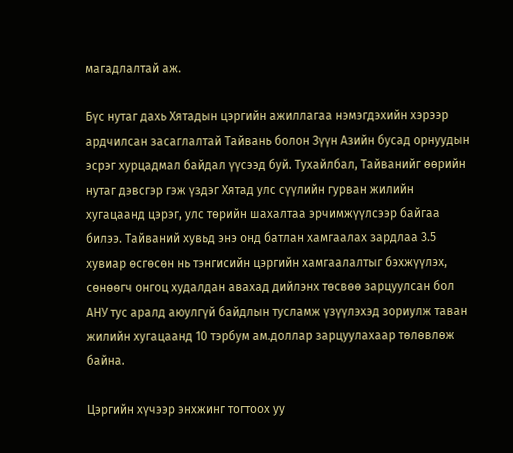магадлалтай аж.

Бүс нутаг дахь Хятадын цэргийн ажиллагаа нэмэгдэхийн хэрээр ардчилсан засаглалтай Тайвань болон Зүүн Азийн бусад орнуудын эсрэг хурцадмал байдал үүсээд буй. Тухайлбал, Тайванийг өөрийн нутаг дэвсгэр гэж үздэг Хятад улс сүүлийн гурван жилийн хугацаанд цэрэг, улс төрийн шахалтаа эрчимжүүлсээр байгаа билээ. Тайваний хувьд энэ онд батлан хамгаалах зардлаа 3.5 хувиар өсгөсөн нь тэнгисийн цэргийн хамгаалалтыг бэхжүүлэх, сөнөөгч онгоц худалдан авахад дийлэнх төсвөө зарцуулсан бол АНУ тус аралд аюулгүй байдлын тусламж үзүүлэхэд зориулж таван жилийн хугацаанд 10 тэрбум ам.доллар зарцуулахаар төлөвлөж байна.

Цэргийн хүчээр энхжинг тогтоох уу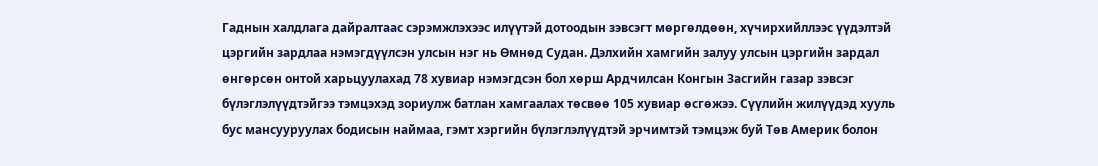Гаднын халдлага дайралтаас сэрэмжлэхээс илүүтэй дотоодын зэвсэгт мөргөлдөөн, хүчирхийллээс үүдэлтэй цэргийн зардлаа нэмэгдүүлсэн улсын нэг нь Өмнөд Судан. Дэлхийн хамгийн залуу улсын цэргийн зардал өнгөрсөн онтой харьцуулахад 78 хувиар нэмэгдсэн бол хөрш Ардчилсан Конгын Засгийн газар зэвсэг бүлэглэлүүдтэйгээ тэмцэхэд зориулж батлан хамгаалах төсвөө 105 хувиар өсгөжээ. Сүүлийн жилүүдэд хууль бус мансууруулах бодисын наймаа, гэмт хэргийн бүлэглэлүүдтэй эрчимтэй тэмцэж буй Төв Америк болон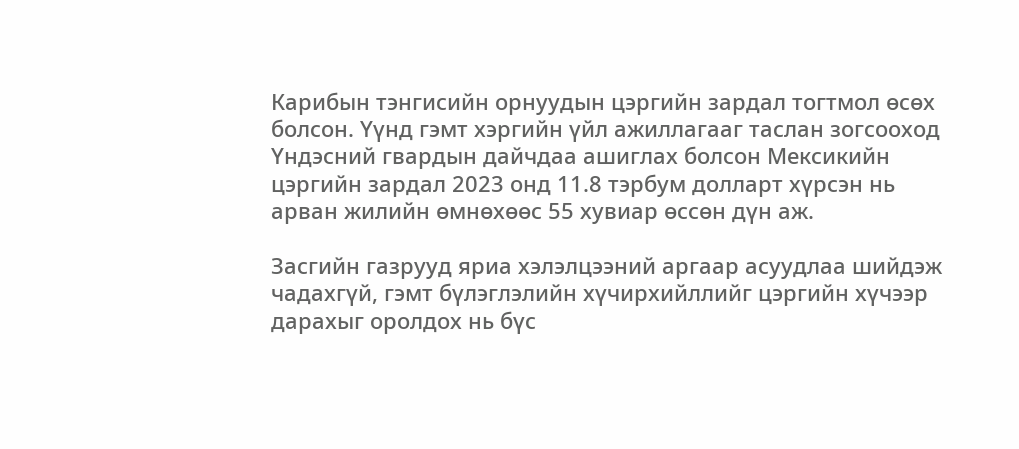Карибын тэнгисийн орнуудын цэргийн зардал тогтмол өсөх болсон. Үүнд гэмт хэргийн үйл ажиллагааг таслан зогсооход Үндэсний гвардын дайчдаа ашиглах болсон Мексикийн цэргийн зардал 2023 онд 11.8 тэрбум долларт хүрсэн нь арван жилийн өмнөхөөс 55 хувиар өссөн дүн аж.

Засгийн газрууд яриа хэлэлцээний аргаар асуудлаа шийдэж чадахгүй, гэмт бүлэглэлийн хүчирхийллийг цэргийн хүчээр дарахыг оролдох нь бүс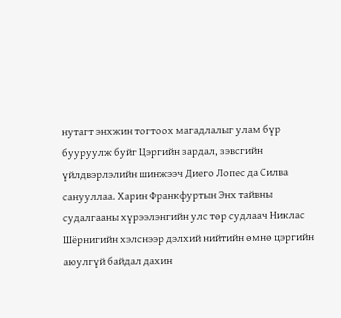нутагт энхжин тогтоох магадлалыг улам бүр бууруулж буйг Цэргийн зардал, зэвсгийн үйлдвэрлэлийн шинжээч Диего Лопес да Силва санууллаа. Харин Франкфуртын Энх тайвны судалгааны хүрээлэнгийн улс төр судлаач Никлас Шёрнигийн хэлснээр дэлхий нийтийн өмнө цэргийн аюулгүй байдал дахин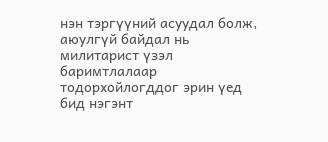нэн тэргүүний асуудал болж, аюулгүй байдал нь милитарист үзэл баримтлалаар тодорхойлогддог эрин үед бид нэгэнт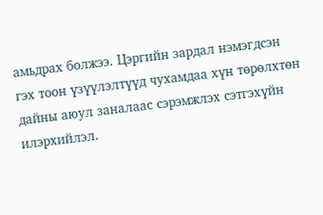амьдрах болжээ. Цэргийн зардал нэмэгдсэн гэх тоон үзүүлэлтүүд чухамдаа хүн төрөлхтөн дайны аюул заналаас сэрэмжлэх сэтгэхүйн илэрхийлэл.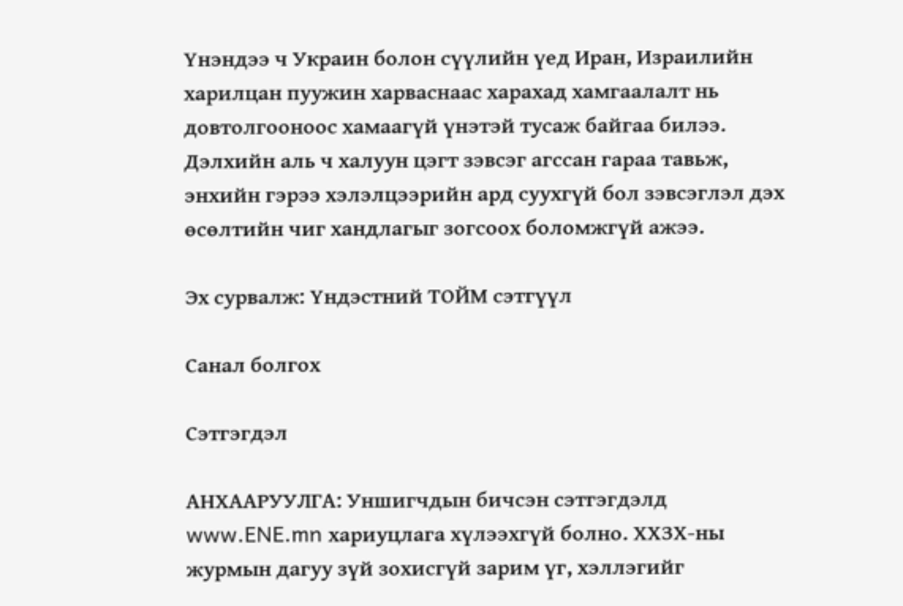Үнэндээ ч Украин болон сүүлийн үед Иран, Израилийн харилцан пуужин харваснаас харахад хамгаалалт нь довтолгооноос хамаагүй үнэтэй тусаж байгаа билээ. Дэлхийн аль ч халуун цэгт зэвсэг агссан гараа тавьж, энхийн гэрээ хэлэлцээрийн ард суухгүй бол зэвсэглэл дэх өсөлтийн чиг хандлагыг зогсоох боломжгүй ажээ.

Эх сурвалж: Үндэстний ТОЙМ сэтгүүл

Санал болгох

Сэтгэгдэл

АНХААРУУЛГА: Уншигчдын бичсэн сэтгэгдэлд www.ENE.mn хариуцлага хүлээхгүй болно. ХХЗХ-ны журмын дагуу зүй зохисгүй зарим үг, хэллэгийг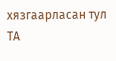хязгаарласан тул ТА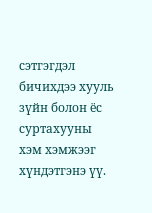сэтгэгдэл бичихдээ хууль зүйн болон ёс суртахууны хэм хэмжээг хүндэтгэнэ үү.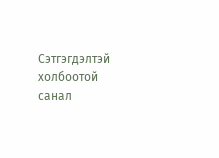Сэтгэгдэлтэй холбоотой санал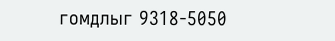гомдлыг 9318-5050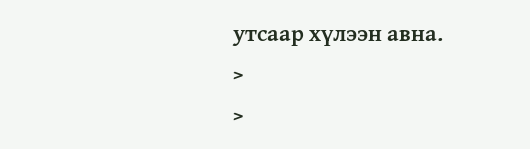утсаар хүлээн авна.
>
>